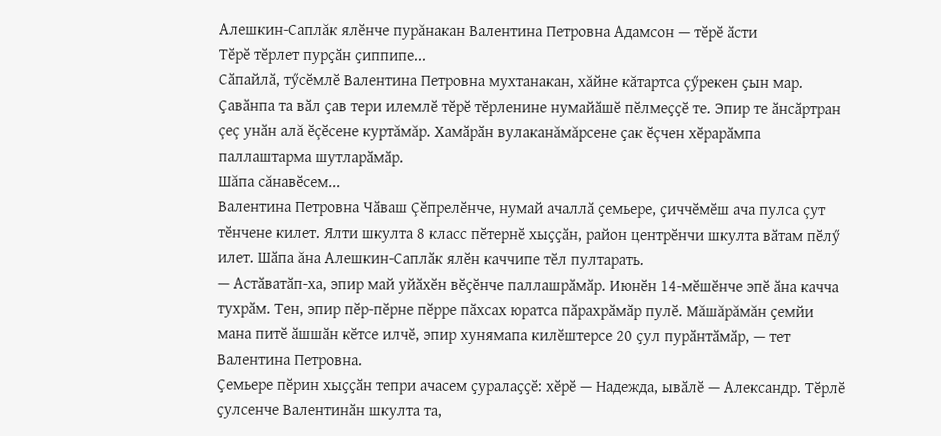Алешкин-Саплăк ялӗнче пурăнакан Валентина Петровна Адамсон — тӗрӗ ӑсти
Тӗрӗ тӗрлет пурҫӑн ҫиппипе...
Сӑпайлӑ, тӳсӗмлӗ Валентина Петровна мухтанакан, хăйне кăтартса çӳрекен ҫын мар. Ҫавӑнпа та вӑл ҫав тери илемлӗ тӗрӗ тӗрленине нумайӑшӗ пӗлмеҫҫӗ те. Эпир те ӑнсӑртран çеç унӑн алă ӗçӗсене куртăмăр. Хамӑрӑн вулаканăмăрсене ҫак ӗçчен хӗрарӑмпа паллаштарма шутларӑмӑр.
Шăпа сăнавӗсем...
Валентина Петровна Чӑваш Çӗпрелӗнче, нумай ачаллӑ ҫемьере, ҫиччӗмӗш ача пулса çут тӗнчене килет. Ялти шкулта 8 класс пӗтернӗ хыҫҫӑн, район центрӗнчи шкулта вӑтам пӗлӳ илет. Шӑпа ăна Алешкин-Саплӑк ялӗн каччипе тӗл пултарать.
— Астӑватӑп-ха, эпир май уйӑхӗн вӗҫӗнче паллашрӑмӑр. Июнӗн 14-мӗшӗнче эпӗ ӑна качча тухрӑм. Тен, эпир пӗр-пӗрне пӗрре пӑхсах юратса пӑрахрӑмӑр пулӗ. Мăшăрăмăн ҫемйи мана питӗ ӑшшӑн кӗтсе илчӗ, эпир хунямапа килӗштерсе 20 ҫул пурӑнтӑмӑр, — тет Валентина Петровна.
Ҫемьере пӗрин хыҫҫӑн тепри ачасем ҫуралаҫҫӗ: хӗрӗ — Надежда, ывӑлӗ — Александр. Тӗрлӗ ҫулсенче Валентинӑн шкулта та,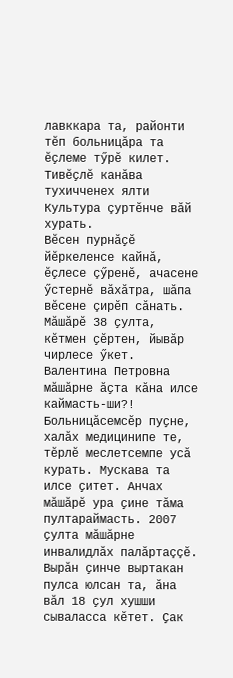лавккара та, районти тӗп больницӑра та ӗҫлеме тӳрӗ килет. Тивӗҫлӗ канӑва тухичченех ялти Культура çуртӗнче вăй хурать.
Вӗсен пурнӑҫӗ йӗркеленсе кайнă, ӗҫлесе çӳренӗ, ачасене ӳстернӗ вăхăтра, шӑпа вӗсене çирӗп сăнать. Мăшăрӗ 38 ҫулта, кӗтмен ҫӗртен, йывӑр чирлесе ӳкет. Валентина Петровна мăшăрне ӑҫта кӑна илсе каймасть-ши?! Больницӑсемсӗр пуҫне, халӑх медицинипе те, тӗрлӗ меслетсемпе усӑ курать. Мускава та илсе ҫитет. Анчах мăшăрӗ ура ҫине тӑма пултараймасть. 2007 ҫулта мӑшӑрне инвалидлăх палăртаççӗ.
Вырӑн ҫинче выртакан пулса юлсан та, ăна вӑл 18 ҫул хушши сываласса кӗтет. Ҫак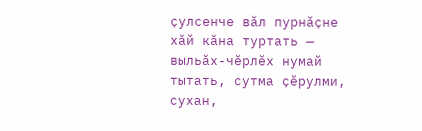ҫулсенче вӑл пурнӑҫне хăй кăна туртать — выльӑх-чӗрлӗх нумай тытать, сутма ҫӗрулми, сухан,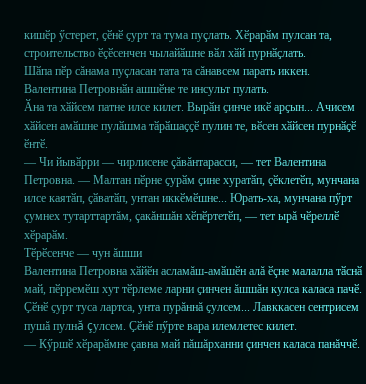кишӗр ӳстерет, ҫӗнӗ ҫурт та тума пуçлать. Хӗрарӑм пулсан та, строительство ӗҫӗсенчен чылайӑшне вӑл хӑй пурнӑҫлать.
Шӑпа пӗр сăнама пуçласан тата та сăнавсем парать иккен. Валентина Петровнӑн ашшӗне те инсульт пулать.
Ӑна та хӑйсем патне илсе килет. Вырӑн ҫинче икӗ арҫын... Ачисем хӑйсен амӑшне пулӑшма тӑрӑшаҫҫӗ пулин те, вӗсен хӑйсен пурнӑҫӗ ӗнтӗ.
— Чи йывӑрри — чирлисене çăвăнтарасси, — тет Валентина Петровна. — Малтан пӗрне ҫурӑм ҫине хуратӑп, ҫӗклетӗп, мунчана илсе каятӑп, ҫӑватӑп, унтан иккӗмӗшне... Юрать-ха, мунчана пӳрт çумнех тутарттартăм, çакăншăн хӗпӗртетӗп, — тет ырă чӗреллӗ хӗрарӑм.
Тӗрӗсенче — чун ăшши
Валентина Петровна хӑйӗн асламăш-амӑшӗн алă ӗçне малалла тӑснӑ май, пӗрремӗш хут тӗрлеме ларни ҫинчен ăшшăн кулса каласа пачӗ. Ҫӗнӗ ҫурт туса лартса, унта пурăннă ҫулсем... Лавккасен сентрисем пушă пулнă çулсем. Ҫӗнӗ пӳрте вара илемлетес килет.
— Кӳршӗ хӗрарӑмне çавна май пăшăрханни çинчен каласа панăччӗ.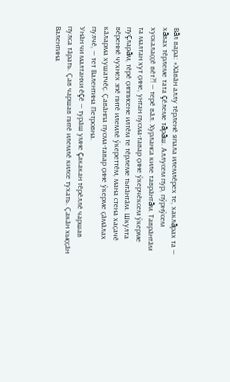Вăл вара: «Хӑвӑн аллу тӗрленӗ япала илемлӗрех те, хаклăрах та — хăвах тӗрлеме тата çӗлеме тăрăш. Аллусем пур, пӳрнӳсем хускалаҫҫӗ вӗт?! — терӗ вӑл. Хурланса киле таврӑнтăм. Таврӑнтӑм та малтан хут ҫине, унтан пусма-тавар ҫине ӳкерчӗксем ӳкерме пуçларăм, тӗрӗ ҫипписене илтӗм те тӗрлеме тытӑнтӑм. Шкулта вӗреннӗ чухнех эпӗ питӗ илемлӗ ӳкереттӗм, мана стена хаҫачӗ кӑларма хушатчӗҫ. Ҫавӑнпа пусма-тавар ҫине ӳкерме ҫӑмӑлах пулчӗ, — тет Валентина Петровна.
Унӑн чи малтанхи ӗçӗ — турӑш умне çакакан тӗрӗллӗ чаршав пулса тӑрать. Ҫав чаршав питӗ илемлӗ килсе тухать. Ҫакӑн хыҫҫӑн Валентина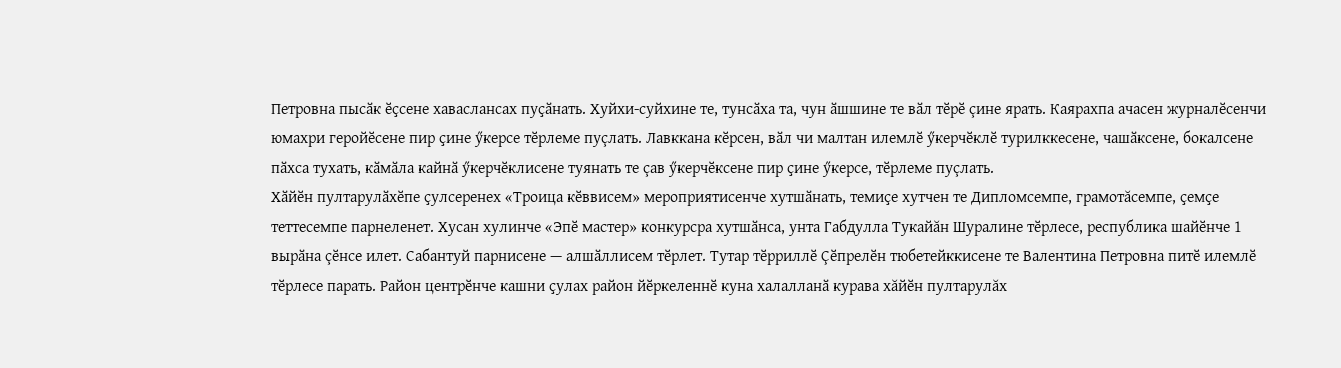Петровна пысӑк ӗҫсене хаваслансах пуҫӑнать. Хуйхи-суйхине те, тунсӑха та, чун ӑшшине те вӑл тӗрӗ çине ярать. Каярахпа ачасен журналӗсенчи юмахри геройӗсене пир ҫине ӳкерсе тӗрлеме пуçлать. Лавккана кӗрсен, вӑл чи малтан илемлӗ ӳкерчӗклӗ турилккесене, чашӑксене, бокалсене пӑхса тухать, кӑмӑла кайнӑ ӳкерчӗклисене туянать те çав ӳкерчӗксене пир ҫине ӳкерсе, тӗрлеме пуçлать.
Хӑйӗн пултарулӑхӗпе ҫулсеренех «Троица кӗввисем» мероприятисенче хутшӑнать, темиҫе хутчен те Дипломсемпе, грамотăсемпе, ҫемҫе теттесемпе парнеленет. Хусан хулинче «Эпӗ мастер» конкурсра хутшӑнса, унта Габдулла Тукайăн Шуралине тӗрлесе, республика шайӗнче 1 вырӑна çӗнсе илет. Сабантуй парнисене — алшӑллисем тӗрлет. Тутар тӗрриллӗ Çӗпрелӗн тюбетейккисене те Валентина Петровна питӗ илемлӗ тӗрлесе парать. Район центрӗнче кашни ҫулах район йӗркеленнӗ куна халалланӑ курава хăйӗн пултарулăх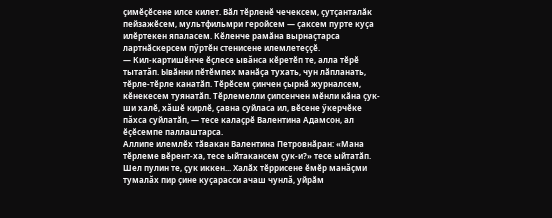çимӗçӗсене илсе килет. Вӑл тӗрленӗ чечексем, ҫутҫанталӑк пейзажӗсем, мультфильмри геройсем — ҫаксем пурте куҫа илӗртекен япаласем. Кӗленче рамӑна вырнаҫтарса лартнӑскерсем пӳртӗн стенисене илемлетеҫҫӗ.
— Кил-картишӗнче ӗҫлесе ывăнса кӗретӗп те, алла тӗрӗ тытатăп. Ывӑнни пӗтӗмпех манӑҫа тухать, чун лӑпланать, тӗрле-тӗрле канатӑп. Тӗрӗсем ҫинчен ҫырнӑ журналсем, кӗнекесем туянатӑп. Тӗрлемелли çипсенчен мӗнли кӑна ҫук-ши халӗ, хăшӗ кирлӗ, ҫавна суйласа ил, вӗсене ӳкерчӗке пăхса суйлатӑп, — тесе калаçрӗ Валентина Адамсон, ал ӗҫӗсемпе паллаштарса.
Аллипе илемлӗх тӑвакан Валентина Петровнӑран: «Мана тӗрлеме вӗрент-ха, тесе ыйтакансем ҫук-и?» тесе ыйтатӑп. Шел пулин те, çук иккен... Халӑх тӗррисене ӗмӗр манăçми тумалăх пир ҫине куҫарасси ачаш чунлă, уйрӑм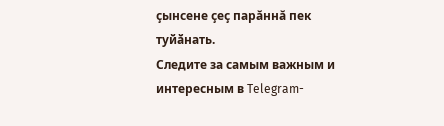ҫынсене ҫеҫ парăннă пек туйӑнать.
Следите за самым важным и интересным в Telegram-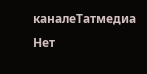каналеТатмедиа
Нет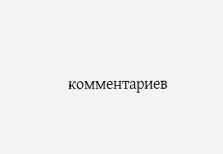комментариев